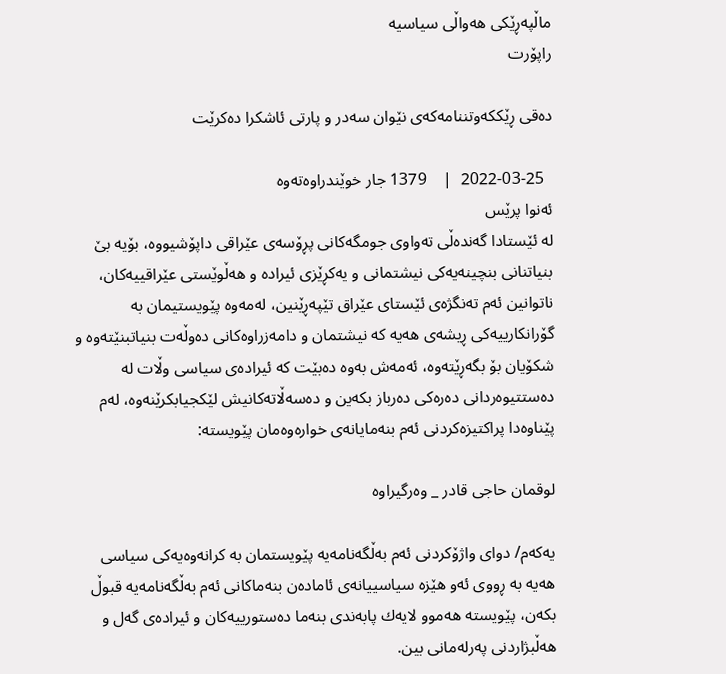ماڵپەڕێکی هەواڵی سیاسیە
راپۆرت

ده‌قی ڕێككه‌وتننامه‌كه‌ی نێوان سه‌در و پارتی ئاشکرا دەکرێت

  2022-03-25  |    1379 جار خوێندراوەتەوە
ئه‌نوا پرێس
له‌ ئێستادا گه‌نده‌ڵی ته‌واوی جومگه‌كانی پڕۆسه‌ی عێراقی داپۆشیووه‌، بۆیه‌ بێ بنیاتنانی بنچینه‌یه‌كی نیشتمانی و یه‌كڕێزی ئیراده‌ و هه‌ڵوێستی عێراقییه‌كان، ناتوانین ئه‌م ته‌نگژه‌ی ئێستای عێراق تێپه‌ڕێنین، له‌مه‌وه‌ پێویستیمان به‌ گۆرانكارییه‌كی ڕیشه‌ی هه‌یه‌ كه‌ نیشتمان و دامه‌زراوه‌كانی ده‌وڵه‌ت بنیاتبنێته‌وه‌ و شكۆیان بۆ بگه‌ڕێته‌وه‌، ئه‌مه‌ش به‌وه‌ ده‌بێت كه‌ ئیراده‌ی سیاسی وڵات له‌ ده‌ستتیوه‌ردانی ده‌ره‌كی ده‌رباز بكه‌ین و ده‌سه‌ڵاته‌كانیش لێكجیابكرێنه‌وه‌، له‌م پێناوه‌دا پراكتیزه‌كردنی ئه‌م بنه‌مایانه‌ی خواره‌وه‌مان پێویسته‌:

لوقمان حاجی قادر _ وه‌رگيراوه‌

یه‌كه‌م/ دوای واژۆكردنی ئه‌م به‌ڵگه‌نامه‌یه‌ پێویستمان به‌ كرانه‌وه‌یه‌كی سیاسی هه‌یه‌ به‌ ڕووی ئه‌و هێزه‌ سیاسییانه‌ی ئاماده‌ن بنه‌ماكانی ئه‌م به‌ڵگه‌نامه‌یه‌ قبوڵ بكه‌ن، پێویسته‌ هه‌موو لایه‌ك پابه‌ندی بنه‌ما ده‌ستورییه‌كان و ئیراده‌ی گه‌ل و هه‌ڵبژاردنی په‌رله‌مانی بین.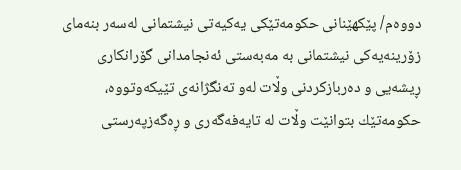دووه‌م/ پێكهێنانی حكومه‌تێكی یه‌كیه‌تی نیشتمانی له‌سه‌ر بنه‌مای زۆرینه‌یه‌كی نیشتمانی به‌ مه‌به‌ستی ئه‌نجامدانی گۆرانكاری ڕیشه‌یی و ده‌ربازكردنی وڵات له‌و ته‌نگژانه‌ی تێیكه‌وتووه‌، حكومه‌تێك بتوانێت وڵات له‌ تایه‌فه‌گه‌ری و ڕه‌گه‌زپه‌رستی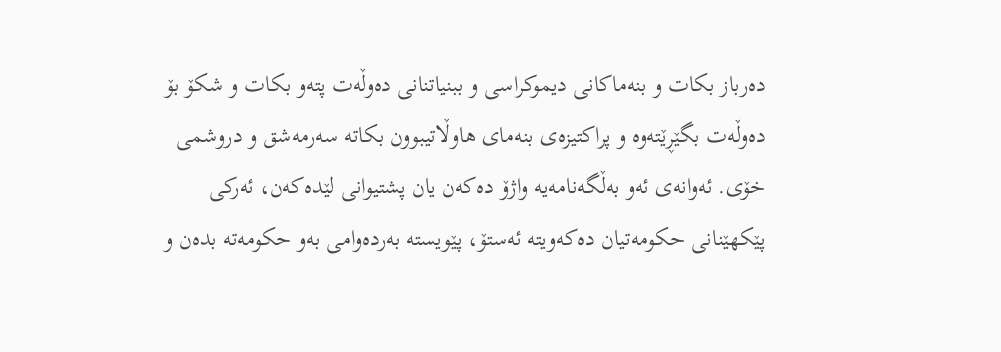ده‌رباز بكات و بنه‌ماكانی دیموكراسی و ببنیاتنانی ده‌وڵه‌ت پته‌و بكات و شكۆ بۆ ده‌وڵه‌ت بگێڕێته‌وه‌ و پراكتیزه‌ی بنه‌مای هاوڵاتیبوون بكاته‌ سه‌رمه‌شق و دروشمی خۆی. ئه‌وانه‌ی ئه‌و به‌ڵگه‌نامه‌یه‌ واژۆ ده‌كه‌ن یان پشتیوانی لێده‌كه‌ن، ئه‌ركی پێكهێنانی حكومه‌تیان ده‌كه‌ویته‌ ئه‌ستۆ، پێویسته‌ به‌رده‌وامی به‌و حكومه‌ته‌ بده‌ن و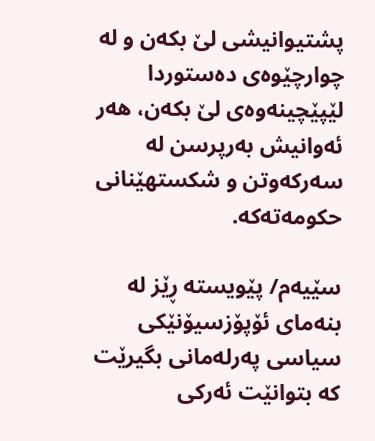پشتیوانیشی لێ بكه‌ن و له‌ چوارچێوه‌ی ده‌ستوردا لێپێچینه‌وه‌ی لێ بكه‌ن، هه‌ر ئه‌وانیش به‌رپرسن له‌ سه‌ركه‌وتن و شكستهێنانی حكومه‌ته‌كه‌.

سێیه‌م/ پێویسته‌ ڕێز له‌ بنه‌مای ئۆپۆزسیۆنێكی سیاسی په‌رله‌مانی بگیرێت كه‌ بتوانێت ئه‌ركی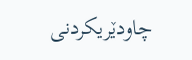چاودێریكردنی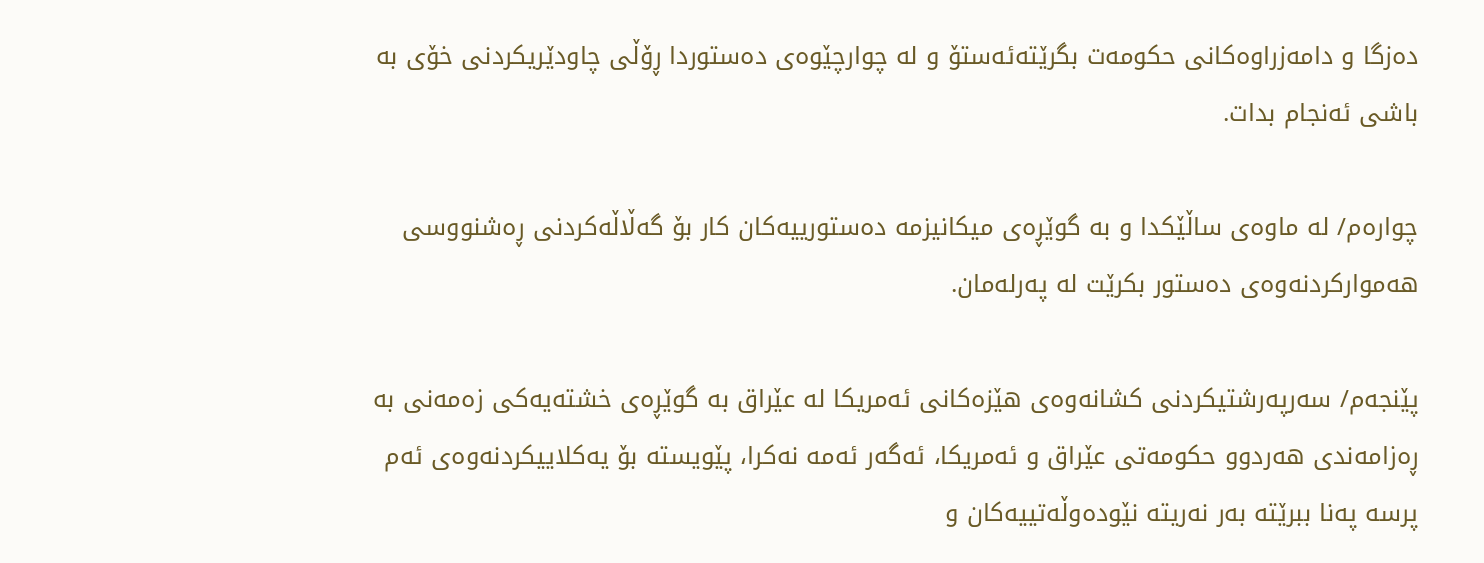ده‌زگا و دامه‌زراوه‌كانی حكومه‌ت بگرێته‌ئه‌ستۆ و له‌ چوارچێوه‌ی ده‌ستوردا ڕۆڵی چاودێریكردنی خۆی به‌ باشی ئه‌نجام بدات.

چواره‌م/ له‌ ماوه‌ی ساڵێكدا و به‌ گوێڕه‌ی میكانیزمه‌ ده‌ستورییه‌كان كار بۆ گه‌ڵاڵه‌كردنی ڕه‌شنووسی هه‌مواركردنه‌وه‌ی ده‌ستور بكرێت له‌ په‌رله‌مان.

پێنجه‌م/ سه‌رپه‌رشتیكردنی كشانه‌وه‌ی هێزه‌كانی ئه‌مریكا له‌ عێراق به‌ گوێڕه‌ی خشته‌یه‌كی زه‌مه‌نی به‌ ڕه‌زامه‌ندی هه‌ردوو حكومه‌تی عێراق و ئه‌مریكا، ئه‌گه‌ر ئه‌مه‌ نه‌كرا، پێویسته‌ بۆ یه‌كلاییكردنه‌وه‌ی ئه‌م پرسه‌ په‌نا ببرێته‌ به‌ر نه‌ریته‌ نێوده‌وڵه‌تییه‌كان و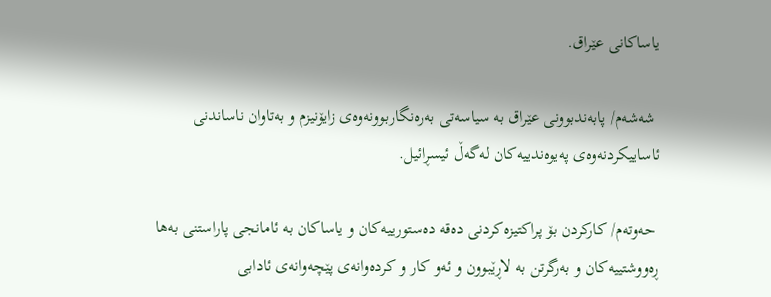یاساكانی عێراق.

 شه‌شه‌م/ پابه‌ندبوونی عێراق به‌ سیاسه‌تی به‌ره‌نگاربوونه‌وه‌ی زایۆنیزم و به‌تاوان ناساندنی ئاساییكردنه‌وه‌ی په‌یوه‌ندییه‌كان له‌گه‌ڵ ئیسڕائیل.

 حه‌وته‌م/ كاركردن بۆ پراكتیزه‌كردنی ده‌قه‌ ده‌ستورییه‌كان و یاساكان به‌ ئامانجی پاراستنی به‌ها ڕه‌ووشتییه‌كان و به‌رگرتن به‌ لاڕێبوون و ئه‌و كار و كرده‌وانه‌ی پێچه‌وانه‌ی ئادابی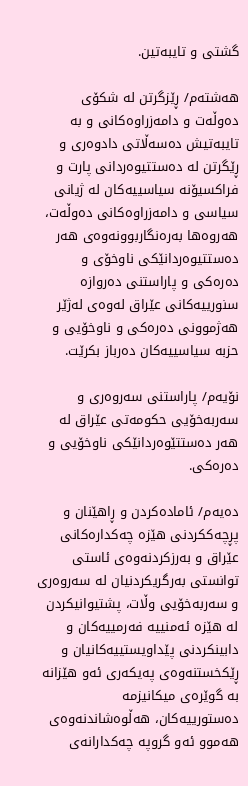گشتی و تایبه‌تین.

هه‌شته‌م/ ڕێزگرتن له‌ شكۆی ده‌وڵه‌ت و دامه‌زراوه‌كانی و به‌ تایبه‌تیش ده‌سه‌ڵاتی دادوه‌ری و ڕێگرتن له‌ ده‌ستتیوه‌ردانی پارت و فراكسیۆنه‌‌ سیاسییه‌كان له‌ ژیانی سیاسی و دامه‌زراوه‌كانی ده‌وڵه‌ت، هه‌روه‌ها به‌ره‌نگاربوونه‌وه‌ی هه‌ر ده‌ستتیوه‌ردانێكی ناوخۆی و ده‌ره‌كی و پاراستنی ده‌روازه‌ سنورییه‌كانی عێراق له‌وه‌ی له‌ژێر هه‌ژموونی ده‌ره‌كی و ناوخۆیی و حزبه‌ سیاسییه‌كان ده‌رباز بكرێت.

نۆیه‌م/ پاراستنی سه‌روه‌ری و سه‌ربه‌خۆیی حكومه‌تی عێراق له‌ هه‌ر ده‌ستتێوه‌ردانێكی ناوخۆیی و ده‌ره‌كی.

ده‌یه‌م/ ئاماده‌كردن و ڕاهێنان و پڕچه‌ككردنی هێزه‌ چه‌كداره‌كانی عێراق و به‌رزكردنه‌وه‌ی ئاستی توانستی به‌رگریكردنیان له‌ سه‌روه‌ری و سه‌ربه‌خۆیی وڵات، پشتیوانیكردن له‌ هێزه‌ ئه‌منییه‌ فه‌رمییه‌كان و دابینكردنی پێداویستییه‌كانیان و ڕێكخستنه‌وه‌ی په‌یكه‌ری ئه‌و هێزانه‌ به‌ گوێره‌ی میكانیزمه‌ ده‌ستورییه‌كان، هه‌ڵوه‌شاندنه‌وه‌ی هه‌موو ئه‌و گروپه‌ چه‌كدارانه‌ی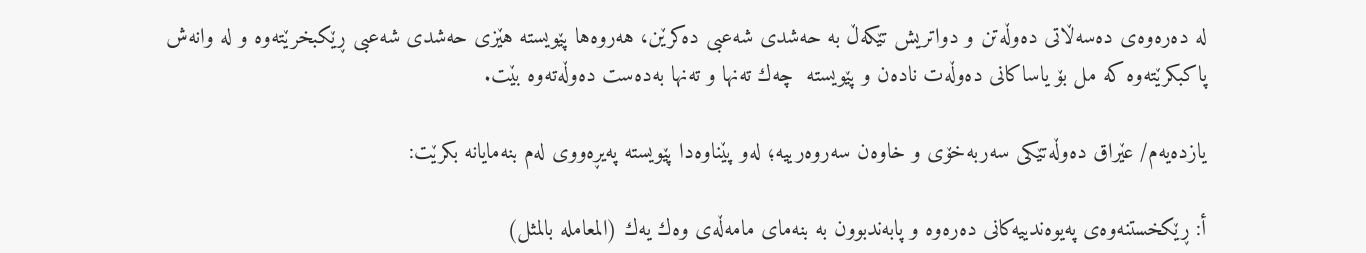له‌ ده‌ره‌وه‌ی ده‌سه‌ڵاتی ده‌وڵه‌تن و دواتریش تێكه‌ڵ به‌ حه‌شدی شه‌عبی ده‌كرێن، هه‌روه‌ها پێویسته‌ هێزی حه‌شدی شه‌عبی ڕێكبخرێته‌وه‌ و له‌ وانه‌ش‌ پاكبكرێته‌وه‌ كه‌ مل بۆ یاساكانی ده‌وڵه‌ت ناده‌ن و پێویسته‌  چه‌ك ته‌نها و ته‌نها به‌ده‌ست ده‌وڵه‌ته‌وه‌ بێت.

یازده‌یه‌م/ عێراق ده‌وڵه‌تێكی سه‌ربه‌خۆی و خاوه‌ن سه‌روه‌رییه‌؛ له‌و پێناوه‌دا پێویسته‌ په‌یڕه‌ووی له‌م بنه‌مایانه‌ بكرێت:

أ: ڕێكخستنه‌وه‌ی په‌یوه‌ندییه‌كانی‌ ده‌ره‌وه‌ و پابه‌ندبوون به‌ بنه‌مای مامه‌ڵه‌ی وه‌ك یه‌ك (المعامله‌ بالمثل)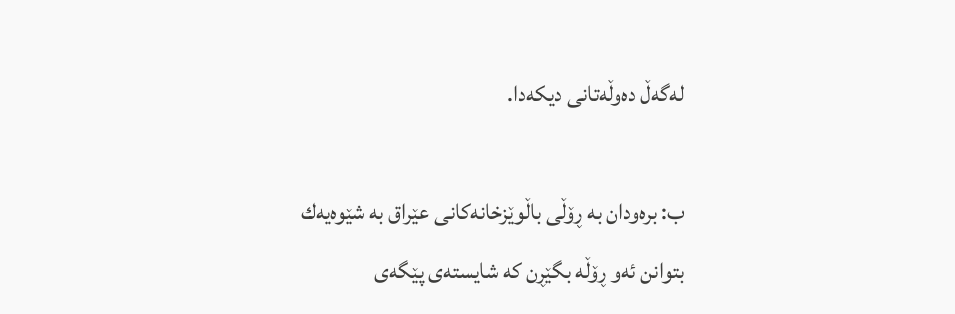له‌گه‌ڵ ده‌وڵه‌تانی دیكه‌دا.

ب: بره‌ودان به‌ ڕۆڵی باڵوێزخانه‌كانی عێراق به‌ شێوه‌یه‌ك بتوانن ئه‌و ڕۆڵه‌ بگێڕن كه‌ شایسته‌ی پێگه‌ی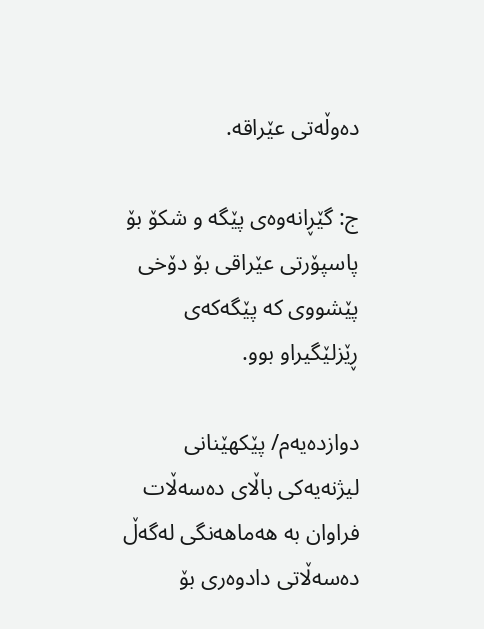ده‌وڵه‌تی عێراقه‌.

ج: گێڕانه‌وه‌ی پێگه‌ و شكۆ بۆ پاسپۆرتی عێراقی بۆ دۆخی پێشووی كه‌ پێگه‌كه‌ی ڕێزلێگیراو بوو.

دوازده‌یه‌م/ پێكهێنانی لیژنه‌یه‌كی باڵای ده‌سه‌ڵات فراوان به‌ هه‌ماهه‌نگی له‌گه‌ڵ ده‌سه‌ڵاتی دادوه‌ری بۆ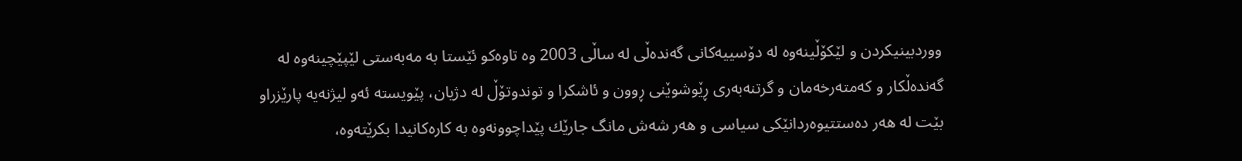ووردبینیكردن و لێكۆڵینه‌وه‌ له‌ دۆسییه‌كانی گه‌نده‌ڵی له‌ ساڵی 2003 وه‌ تاوه‌كو ئێستا به‌ مه‌به‌ستی لێپێچینه‌وه‌ له‌ گه‌نده‌ڵكار و كه‌مته‌رخه‌مان و‌ گرتنه‌به‌ری ڕێوشوێنی ڕوون و ئاشكرا و توندوتۆڵ له‌ دژیان، پێویسته‌ ئه‌و لیژنه‌یه‌ پارێزراو بێت له‌ هه‌ر ده‌ستتیوه‌ردانێكی سیاسی و هه‌ر شه‌ش مانگ جارێك پێداچوونه‌وه‌ به‌ كاره‌كانیدا بكرێته‌وه‌،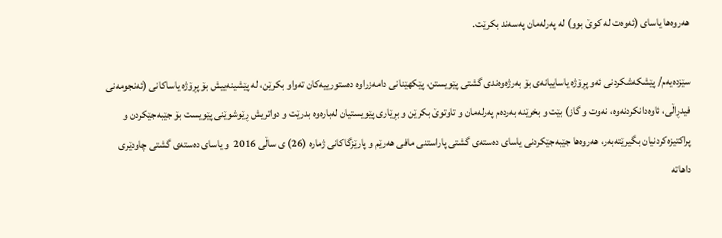هه‌روه‌ها یاسای (ئه‌وه‌ت له‌ كوێ بوو) له‌ په‌رله‌مان په‌سه‌ند بكرێت.

سێزده‌یه‌م/ پێشكه‌شكردنی ئه‌و پڕۆژه‌ یاساییانه‌ی بۆ به‌رژه‌وه‌ندی گشتی پێویستن، پێكهێنانی دامه‌زراوه‌ ده‌ستورییه‌كان ته‌واو بكرێن، له‌ پێشینه‌ییش بۆ پڕۆژه‌ یاساكانی (ئه‌نجومه‌نی فیدڕاڵی، ئاوه‌دانكردنه‌وه‌، نه‌وت و گاز) بێت و بخرێنه‌ به‌رده‌م په‌رله‌مان و تاوتوێ بكرێن و بڕێاری پێویستیان له‌باره‌وه‌ بدرێت و دواتریش ڕێوشوێنی پێویست بۆ جێبه‌جێكردن و پراكتیزه‌كردنیان بگیرێته‌به‌ر، هه‌روه‌ها جێبه‌جێكردنی یاسای ده‌سته‌ی گشتی پاراستنی مافی هه‌رێم و پارێزگاكانی ژماره‌ (26) ی ساڵی 2016  و یاسای ده‌سته‌ی گشتی چاودێری داهاته‌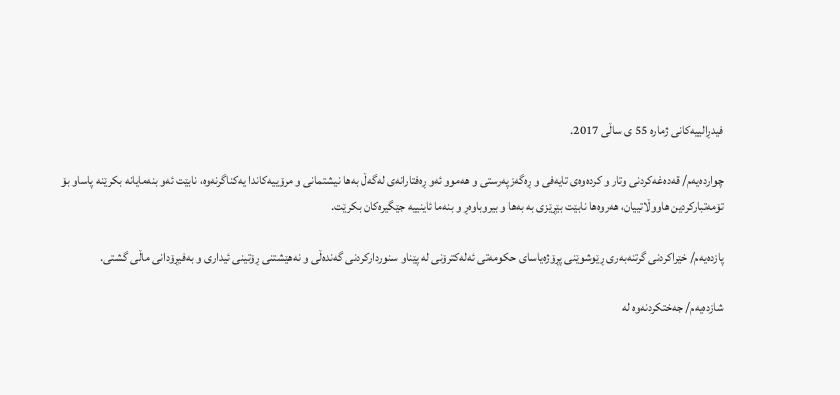فیدڕالییه‌كانی ژماره‌ 55 ی ساڵی 2017.

چوارده‌یه‌م/ قه‌ده‌غه‌كردنی وتار و كرده‌وه‌ی تایه‌فی و ڕه‌گه‌زپه‌رستی و هه‌موو ئه‌و ڕه‌فتارانه‌ی له‌گه‌ڵ به‌ها نیشتمانی و مرۆییه‌كاندا یه‌كناگرنه‌وه‌، نابێت ئه‌و بنه‌مایانه‌ بكرێنه‌ پاساو بۆ تۆمه‌تباركردین هاووڵاتییان، هه‌روه‌ها نابێت بێڕێزی به‌ به‌ها و بیروباوه‌ڕ و بنه‌ما ئاینییه جێگیره‌كان بكرێت.

پازده‌یه‌م/ خێراكردنی گرتنه‌به‌ری ڕێوشوێنی پڕۆژه‌یاسای حكومه‌تی ئه‌له‌كترۆنی له‌ پێناو سنورداركردنی گه‌نده‌ڵی و نه‌هێشتنی ڕۆتینی ئیداری و به‌فیڕۆدانی ماڵی گشتی.

شازده‌یه‌م/ جه‌ختكردنه‌وه‌ له‌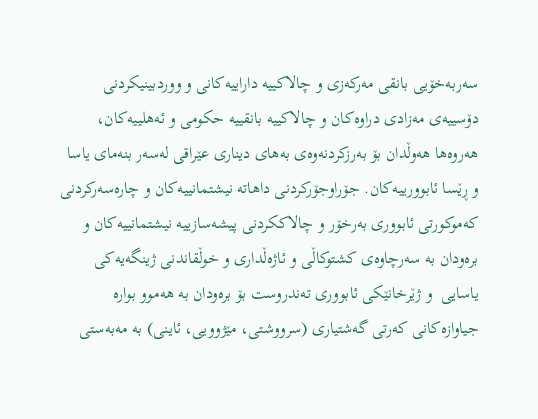سه‌ربه‌خۆیی بانقی مه‌ركه‌زی و چالاكییه‌ داراییه‌كانی و ووردبینیكردنی دۆسییه‌ی مه‌زادی دراوه‌كان و چالاكییه‌ بانقییه‌ حكومی و ئه‌هلییه‌كان، هه‌روه‌ها هه‌وڵدان بۆ به‌رزكردنه‌وه‌ی به‌های دیناری عێراقی له‌سه‌ر بنه‌مای یاسا و ڕێسا ئابوورییه‌كان. جۆراوجۆركردنی داهاته‌ نیشتمانییه‌كان و چاره‌سه‌ركردنی كه‌موكورتی ئابووری به‌رخۆر و چالاككردنی پیشه‌سازییه‌ نیشتمانییه‌كان و بره‌ودان به‌ سه‌رچاوه‌ی‌ كشتوكاڵی و ئاژه‌ڵداری و خوڵقاندنی ژینگه‌یه‌كی یاسایی  و ژێرخانێكی ئابووری ته‌ندروست بۆ بره‌ودان به‌ هه‌موو بواره‌ جیاوازه‌كانی كه‌رتی گه‌شتیاری (سرووشتی، مێژوویی، ئاینی) به‌ مه‌به‌ستی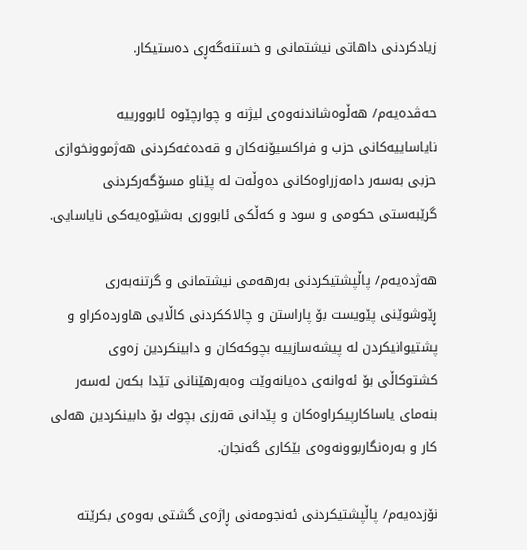زیادكردنی داهاتی نیشتمانی و خستنه‌گه‌ڕی ده‌ستیكار.

حه‌ڤده‌یه‌م/ هه‌ڵوه‌شاندنه‌وه‌ی لیژنه‌ و چوارچێوه‌ ئابوورییه‌ نایاساییه‌كانی حزب و فراكسیۆنه‌كان و قه‌ده‌غه‌كردنی هه‌ژموونخوازی حزبی به‌سه‌ر دامه‌زراوه‌كانی ده‌وڵه‌ت له‌ پێناو مسۆگه‌ركردنی گرێبه‌ستی حكومی و سود و كه‌ڵكی ئابووری به‌شێوه‌یه‌كی نایاسایی.

هه‌ژده‌یه‌م/ پاڵپشتیكردنی به‌رهه‌می نیشتمانی و گرتنه‌به‌ری ڕێوشوێنی پێویست بۆ پاراستن و چالاككردنی كاڵایی هاورده‌كراو و پشتیوانیكردن له‌ پیشه‌سازییه‌ بچوكه‌كان و دابینكردین زه‌وی كشتوكاڵی بۆ ئه‌وانه‌ی ده‌یانه‌وێت وه‌به‌رهێنانی تێدا بكه‌ن له‌سه‌ر بنه‌مای یاساكارپیكراوه‌كان و پێدانی قه‌رزی بچوك بۆ دابینكردین هه‌لی كار و به‌ره‌نگاربوونه‌وه‌ی بێكاری گه‌نجان.

نۆزده‌یه‌م/ پاڵپشتیكردنی ئه‌نجومه‌نی ڕاژه‌ی گشتی به‌وه‌ی بكرێته‌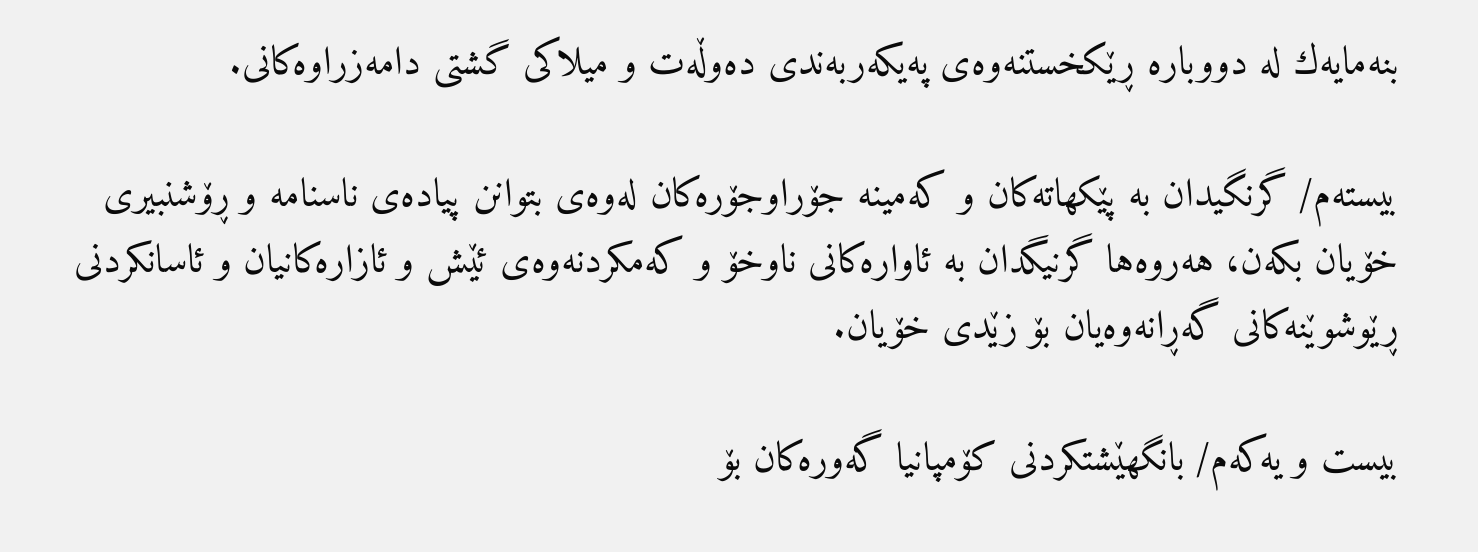بنه‌مایه‌ك له‌ دووباره‌ ڕێكخستنه‌وه‌ی په‌یكه‌ربه‌ندی ده‌وڵه‌ت و میلاكی گشتی دامه‌زراوه‌كانی.

بیسته‌م/ گرنگیدان به‌ پێكهاته‌كان‌ و كه‌مینه‌ جۆراوجۆره‌كان له‌وه‌ی بتوانن پیاده‌ی ناسنامه‌ و ڕۆشنبیری خۆیان بكه‌ن، هه‌روه‌ها گرنیگدان به‌ ئاواره‌كانی ناوخۆ و كه‌مكردنه‌وه‌ی ئێش و ئازاره‌كانیان و ئاسانكردنی ڕێوشوێنه‌كانی گه‌ڕانه‌وه‌یان بۆ زێدی خۆیان.

بیست و یه‌كه‌م/ بانگهێشتكردنی كۆمپانیا گه‌وره‌كان بۆ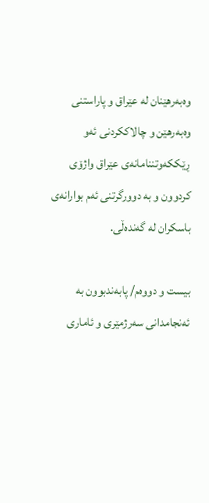وه‌به‌رهێنان له‌ عێراق و پاراستنی وه‌به‌رهێن و چالاككردنی ئه‌و ڕێككه‌وتننامانه‌ی عێراق واژۆی كردوون و به‌ دوورگرتنی ئه‌م بوارانه‌ی باسكران له‌ گه‌نده‌ڵی.

بیست و دووه‌م/ پابه‌ندبوون به‌ ئه‌نجامدانی سه‌رژمێری و ئاماری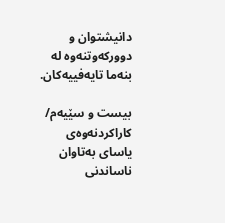دانیشتوان و دووركه‌وتنه‌وه‌ له‌ بنه‌ما تایه‌فییه‌كان.

بیست و سێیه‌م/ كاراكردنه‌وه‌ی یاسای به‌تاوان ناساندنی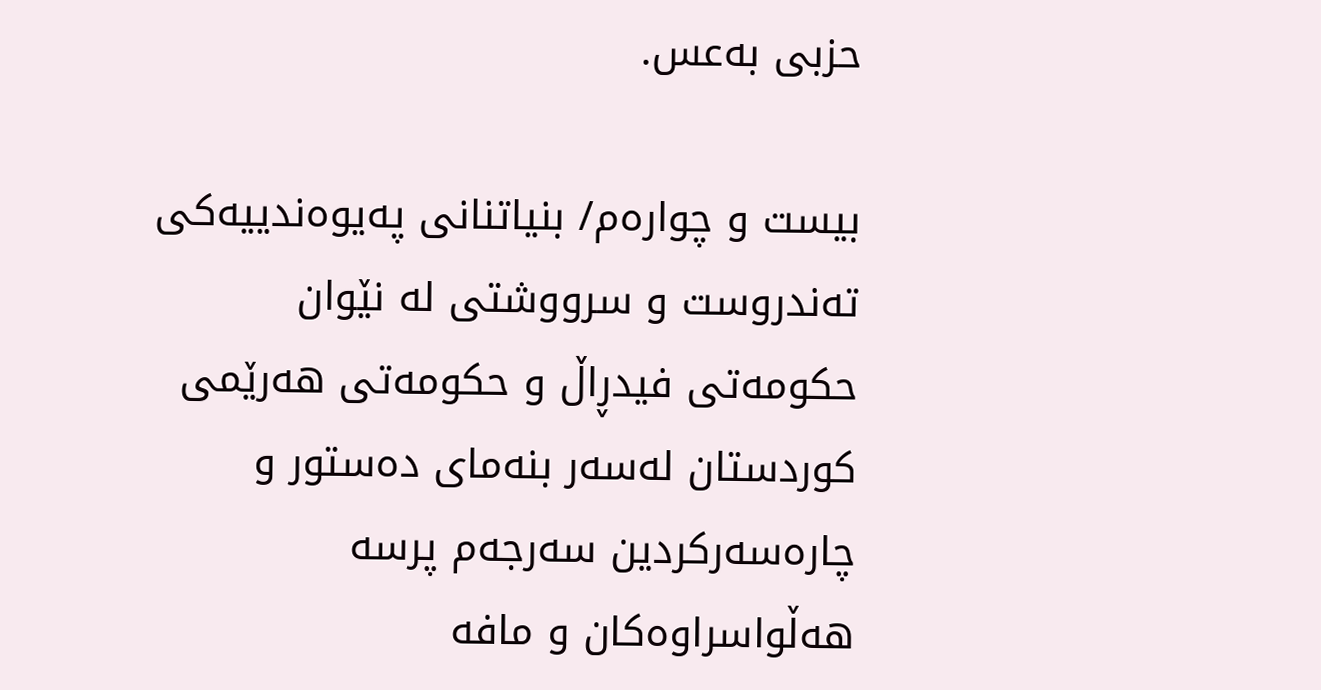حزبی به‌عس.

بیست و چواره‌م/ بنیاتنانی په‌یوه‌ندییه‌كی ته‌ندروست و سرووشتی له‌ نێوان حكومه‌تی فیدڕاڵ و حكومه‌تی هه‌رێمی كوردستان له‌سه‌ر بنه‌مای ده‌ستور و چاره‌سه‌ركردین سه‌رجه‌م پرسه‌ هه‌ڵواسراوه‌كان و مافه‌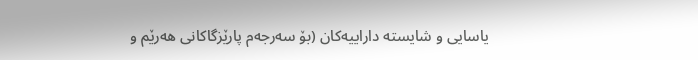یاسایی و شایسته‌ داراییه‌كان (بۆ سه‌رجه‌م پارێزگاكانی هه‌رێم و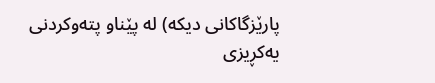پارێزگاكانی دیكه‌) له‌ پێناو پته‌وكردنی یه‌كڕیزی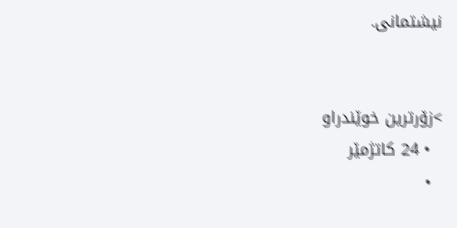نیشتمانی.


>زۆرترین خوێندراو
  • 24 کاتژمێر
  •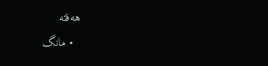هەفتە
  • مانگ